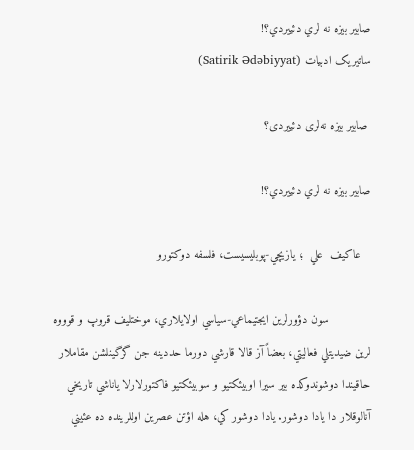صابير بيزه نه لري دئييردي؟!
ساتیریک ادبیات (Satirik Ədəbiyyat)

 صابیر بیزه نه‌لری دئییردی؟

صابير بيزه نه لري دئييردي؟!

   عاکيف  علي  ؛ يازيچي-پوبليسيست، فلسفه دوکتورو

            سون دؤورلرين ايجتيماعي-سياسي اولايلاري، موختليف قروپ و قوووه لرين ضيديتلي فعاليتي، بعضاً آز قالا قارشي دورما حددينه جن گرگينلشن مقاملار حاقيندا دوشوندوکده بير سيرا اوبيئکتيو و سوبيئکتيو فاکتورلارلا ياناشي تاريخي آنالوقلار دا يادا دوشور. يادا دوشور کي، هله اؤتن عصرين اوللرينده ده عئيني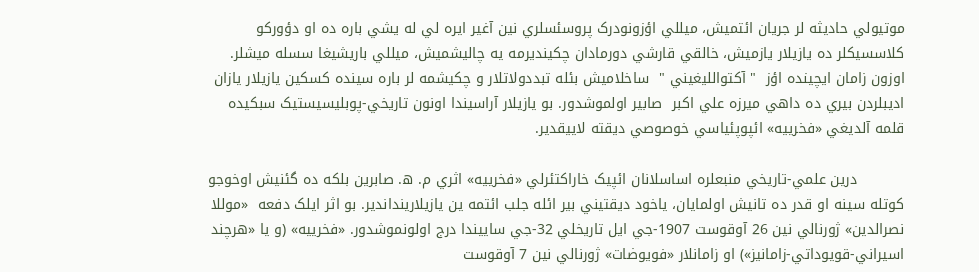موتيولي حاديثه لر جريان ائتميش، ميللي اؤزونودرک پروسئسلري نين آغير ايره لي له یشي باره ده او دؤورکو کلاسسيکلر ده يازيلار يازميش، خالقي قارشي دورمادان چکينديرمه يه چاليشميش، ميللي باريشيغا سسله ميشلر. اوزون زامان ايچينده اؤز  " آکتوالليغيني "  ساخلاميش بئله تبددولاتلار و چکيشمه لر باره سينده کسکين يازيلار يازان اديبلردن بيري ده داهي ميرزه علي اکبر  صابير اولموشدور. بو يازيلار آراسيندا اونون تاريخي-پوبليسيستيک سبکيده قلمه آلديغي «فخرييه» ائپوپئياسي خوصوصي ديقته لاييقدير.

          درين علمي-تاريخي منبعلره اساسلانان ائپيک خاراکتئرلي «فخرييه» اثري م. ه. صابرين بلکه ده گئنيش اوخوجو کوتله سينه او قدر ده تانيش اولمايان، ياخود ديقتيني بير ائله جلب ائتمه ين يازيلارينداندير. بو اثر ايلک دفعه  «موللا نصرالدين» ژورنالي نين 26 آوقوست 1907-جي ايل تاريخلي 32-جي ساييندا درج اولونموشدور. «فخرييه» (و يا «هرچند اسيراني-قويوداتي-زامانيز») او زامانلار «فويوضات» ژورنالي نين 7 آوقوست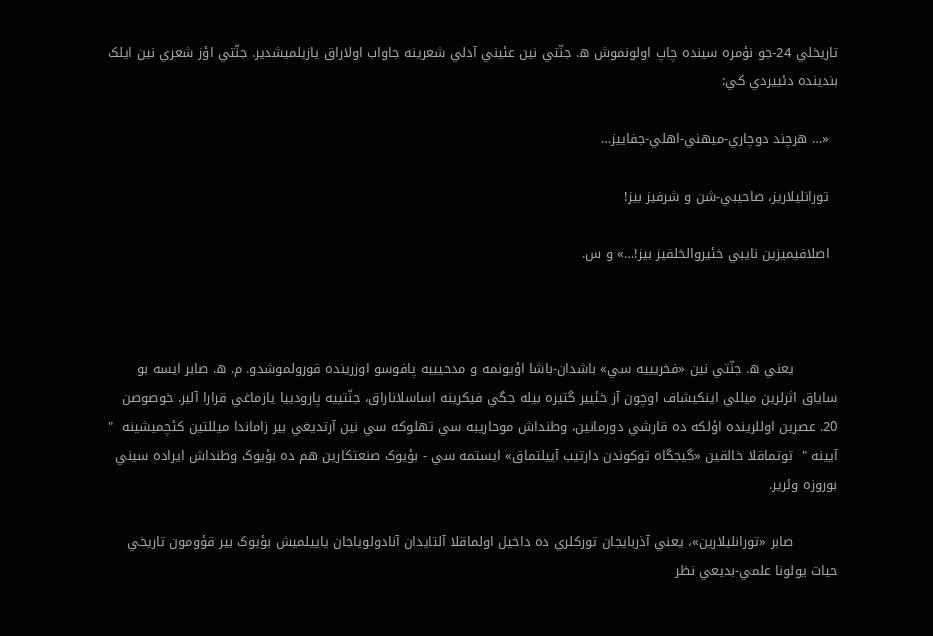تاريخلي 24-جو نؤمره سينده چاپ اولونموش ه. جنّتي نين عئيني آدلي شعرينه جاواب اولاراق يازيلميشدير. جنّتي اؤز شعري نين ايلک بندينده دئييردي کي:

  «… هرچند دوچاري-ميهني-اهلي-جفاييز…

  تورانليلاريز، صاحیبي-شن و شرفيز بيز!

  اصلافيميزين نايبي خئيروالخلفيز بيز!…» و س.



          يعني ه. جنّتي نين «فخريييه سي» باشدان-باشا اؤيونمه و مدحيييه پافوسو اوزرينده قورولموشدو. م. ه. صابر ايسه بو ساياق اثرلرين ميللي اينکيشاف اوچون آز خئيير گتيره بيله جگي فيکرينه اساسلاناراق، جنّتييه پارودييا يازماغي قرارا آلير. خوصوصن 20. عصرين اوللرينده اؤلکه ده قارشي دورمانين، وطنداش موحاريبه سي تهلوکه سي نين آرتديغي بير زاماندا ميللتين کئچميشينه  " آيينه "  توتماقلا خالقين «گيجگاه توکوندن دارتيب آييلتماق» ايستمه سي - بؤيوک صنعتکارين هم ده بؤيوک وطنداش ايراده سيني بوروزه وئرير.

          صابر «تورانليلارين»، يعني آذربايجان تورکلري ده داخيل اولماقلا آلتايدان آنادولوياجان ياييلميش بؤيوک بير قؤومون تاريخي حيات يولونا علمي-بديعي نظر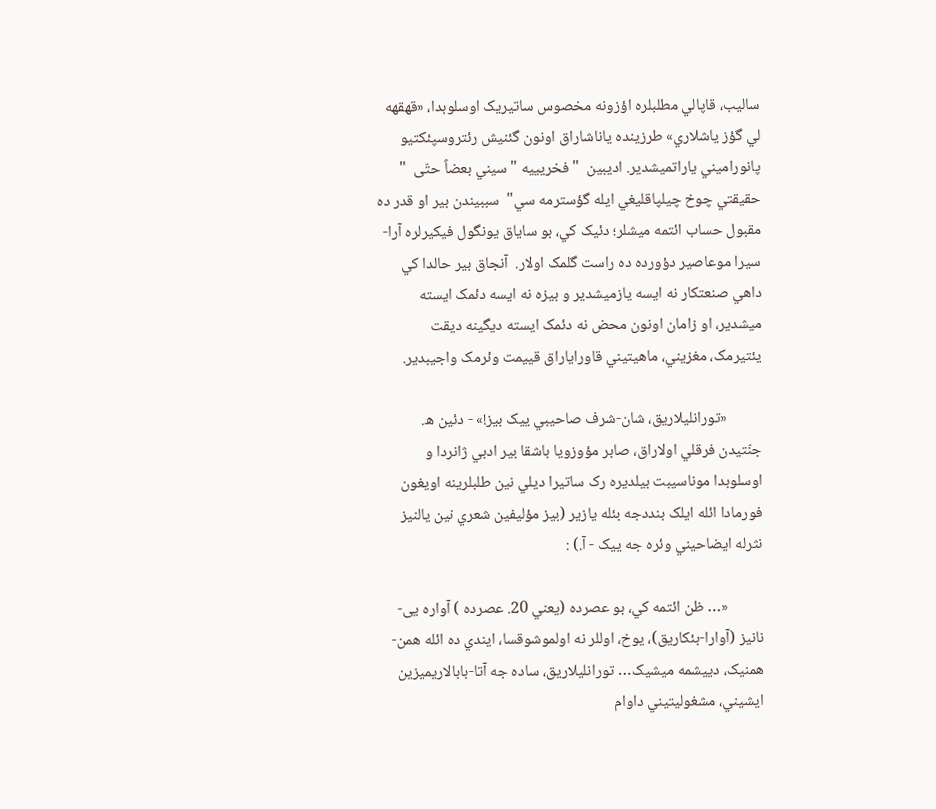ساليب، قاپالي مطلبلره اؤزونه مخصوس ساتيريک اوسلوبدا، «قهقهه لي گؤز ياشلاري» طرزينده ياناشاراق اونون گئنيش رئتروسپئکتيو پانوراميني ياراتميشدير. اديبين  " فخريييه " سيني بعضاً حتّی  " حقيقتي چوخ چيلپاقليغي ايله گؤسترمه سي"  سببيندن بير او قدر ده مقبول حساب ائتمه ميشلر؛ دئيک کي، بو ساياق يونگول فيکيرلره آرا-سيرا موعاصير دؤورده ده راست گلمک اولار.  آنجاق بير حالدا کي داهي صنعتکار نه ايسه يازميشدير و بيزه نه ايسه دئمک ايسته ميشدير، او زامان اونون محض نه دئمک ايسته ديگينه ديقت يئتيرمک، مغزيني، ماهيتيني قاوراياراق قييمت وئرمک واجيبدير.

          «تورانليلاريق، شان-شرف صاحیبي یيک بيز!» - دئين ه. جنّتيدن فرقلي اولاراق، صابر مؤوزويا باشقا بير ادبي ژانردا و اوسلوبدا موناسيبت بيلديره رک ساتيرا ديلي نين طلبلرينه اويغون فورمادا ائله ايلک بنددجه بئله يازير (بيز مؤليفين شعري نين يالنيز نثرله ايضاحيني وئره جه یيک - آ.) :

          «… ظن ائتمه کي، بو عصرده (يعني 20. عصرده ) آواره یی-نانيز (آوارا-بئکاريق)، يوخ، اوللر نه اولموشوقسا، ايندي ده ائله همن-همنيک، دييشمه ميشيک… تورانليلاريق، ساده جه آتا-بابالاريميزين ايشيني، مشغوليتيني داوام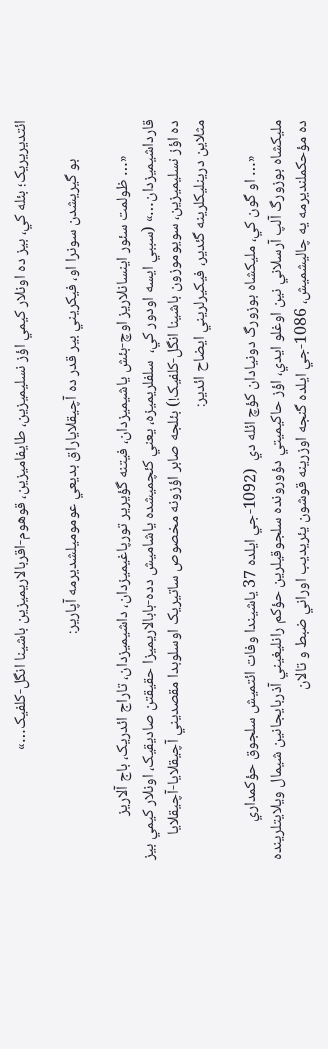ائتديريريک؛ بئله کي، بيز ده اونلار کيمي اؤز نسليميزين، طايفاميزين، قوهوم-اقربالاريميزين باشينا انگل-کلفيک…»

           بو گيريشدن سونرا او، فيکريني بير قدر ده آچيقلاياراق بديعي عوموميلشديرمه آپارير:

          «… ظولمت سئور اينسانلاريز اوچ-بئش ياشيميزدان، فيتنه گؤيرير تورپاغيميزدان، داشيميزدان، تاراج ائدريک، باج آلاريز قارداشيميزدان…» (سببي ايسه اودور کي،  سلفلريميزه، يعني کئچميشده ياشاميش دده-بابالاريميزا حقيقتن صاديقيک، اونلار کيمي بيز ده اؤز نسليميزين، سويوموزون باشينا انگل-کلفيک!) بئلجه صابر اؤزونه مخصوص ساتيريک اوسلوبدا مقصديني آچيقلايا-آچيقلايا مثلاين درينليکلرينه گئدير، فيکيرلريني ايضاح ائدير:

          «… او گون کي، مليکشاه بوزورگ دونيادان کؤچ ائله دي  (1092-جي ايلده 37 ياشيندا وفات ائتميش سلجوق حؤکمداري مليکشاه بوزورگ آلپ آرسلاني نين اوغلو ايدي، اؤز حاکيميتي دؤورونده سلجوقيلرين حؤکم رانليغيني آذربايجانين شيمال ويلايتلرينده ده مؤحکملنديرمه يه چاليشميش، 1086-جي ايلده گنجه اوزرينه قوشون يئريديب اوراني ضبط و تالان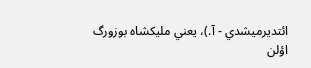ائتديرميشدي - آ.)، يعني مليکشاه بوزورگ اؤلن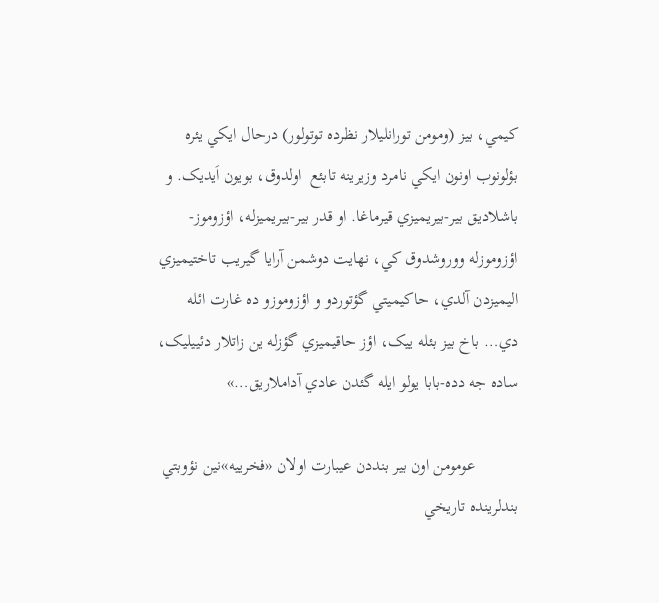کيمي، بيز (ومومن تورانليلار نظرده توتولور) درحال ايکي يئره بؤلونوب اونون ايکي نامرد وزيرينه تابئع  اولدوق، بويون اَيديک. و باشلاديق بير-بيريميزي قيرماغا. او قدر بير-بيريميزله، اؤزوموز-اؤزوموزله ووروشدوق کي، نهايت دوشمن آرايا گيريب تاختيميزي اليميزدن آلدي، حاکيميتي گؤتوردو و اؤزوموزو ده غارت ائله دي… باخ بيز بئله یيک، اؤز حاقيميزي گؤزله ين زاتلار دئييليک، ساده جه دده-بابا يولو ايله گئدن عادي آداملاريق…»

          عومومن اون بير بنددن عيبارت اولان «فخرييه»نين نؤوبتي بندلرينده تاريخي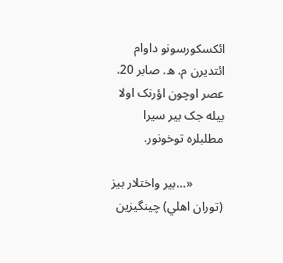ائکسکورسونو داوام ائتديرن م. ه. صابر 20. عصر اوچون اؤرنک اولا بيله جک بير سيرا مطلبلره توخونور.

          «…بير واختلار بيز (توران اهلي) چينگيزين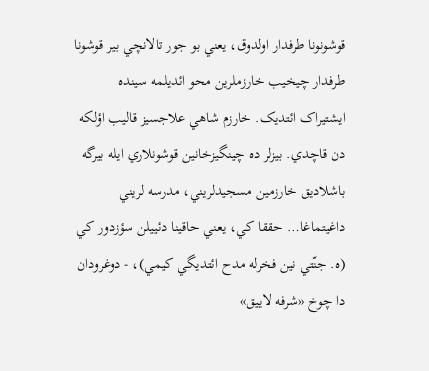قوشونونا طرفدار اولدوق، يعني بو جور تالانچي بير قوشونا طرفدار چيخيب خارزملرين محو ائديلمه سينده ايشتيراک ائتديک. خارزم شاهي علاجسيز قاليب اؤلکه دن قاچدي. بيزلر ده چينگيزخانين قوشونلاري ايله بيرگه باشلاديق خارزمين مسجيدلريني، مدرسه لريني داغيتماغا… حققا کي، يعني حاقينا دئييلن سؤزدور کي (ه. جنّتي نين فخرله مدح ائتديگي کيمي)، - دوغرودان دا چوخ «شرفه لاييق»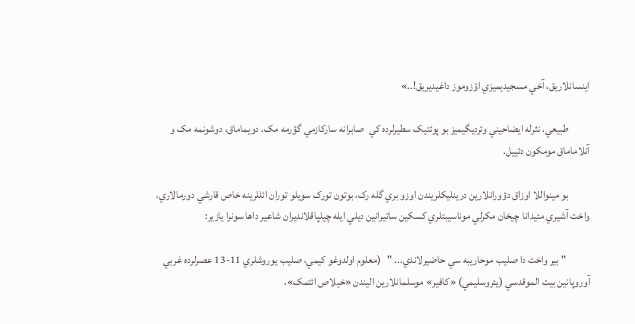اينسانلاريق، آخي مسجيديميزي اؤزوموز داغيديريق!..»

          طبيعي، نثرله ايضاحيني وئرديگيميز بو پوئتيک سطيرلرده کي  صابرانه سارکازمي گؤرمه مک، دويماماق، دوشونمه مک و آنلاماماق مومکون دئييل.

          بو مينواللا اوزاق دؤورانلارين درينليکلريندن اوزو بري گله رک، بوتون تورک سويلو توران ائللرينه خاص قارشي دورمالاري، واخت آشيري مئيدانا چيخان مکرلي موناسيبتلري کسکين ساتيرانين ديلي ايله چيلپاقلانديران شاعير داها سونرا يازير:

           " بير واخت دا صليب موحاريبه سي حاضيرلاندي... "   (معلوم اولدوغو کيمي، صليب يوروشلري 11-13 عصرلرده غربي آوروپانين بیت الموقدسي (يئروسليمي) «کافير» موسلمانلارين اليندن «خيلاص ائتمک»،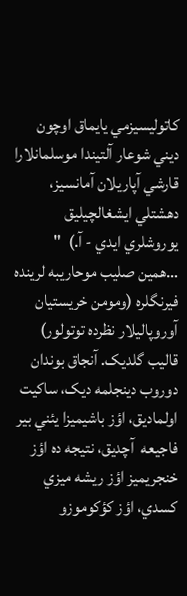کاتوليسيزمي يايماق اوچون ديني شوعار آلتيندا موسلمانلارا قارشي آپاريلان آمانسيز، دهشتلي ايشغالچيليق يوروشلري ايدي - آ.)  " …همين صليب موحاريبه لرينده فيرنگلره (ومومن خريستيان آوروپاليلار نظرده توتولور) قاليب گلديک. آنجاق بوندان دوروب دينجلمه ديک، ساکيت اولماديق، اؤز باشيميزا يئني بير فاجيعه  آچديق، نتيجه ده اؤز خنجريميز اؤز ريشه ميزي کسدي، اؤز کؤکوموزو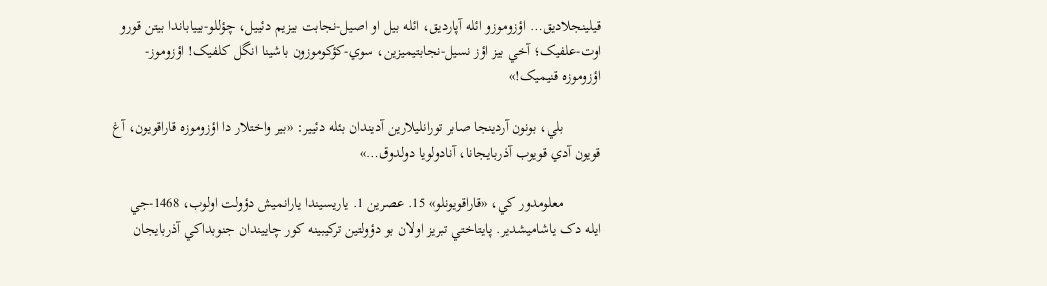قيلينجلاديق… اؤزوموزو ائله آپارديق، ائله بيل او اصيل-نجابت بيزيم دئييل، چؤللو-بيياباندا بيتن قورو اوت-علفيک؛ آخي بيز اؤز نسيل-نجابتيميزين، سوي-کؤکوموزون باشينا انگل کلفيک! اؤزوموز-اؤزوموزه قنيميک!»

          بلي، بونون آردينجا صابر تورانليلارين آديندان بئله دئيير: «بير واختلار دا اؤزوموزه قاراقويون، آغ قويون آدي قويوب آذربايجانا، آنادولويا دولدوق…»

          معلومدور کي، «قاراقويونلو» 15. عصرين 1. ياريسيندا يارانميش دؤولت اولوب، 1468-جي ايله دک ياشاميشدير. پايتاختي تبريز اولان بو دؤولتين ترکيبينه کور چاييندان جنوبداکي آذربايجان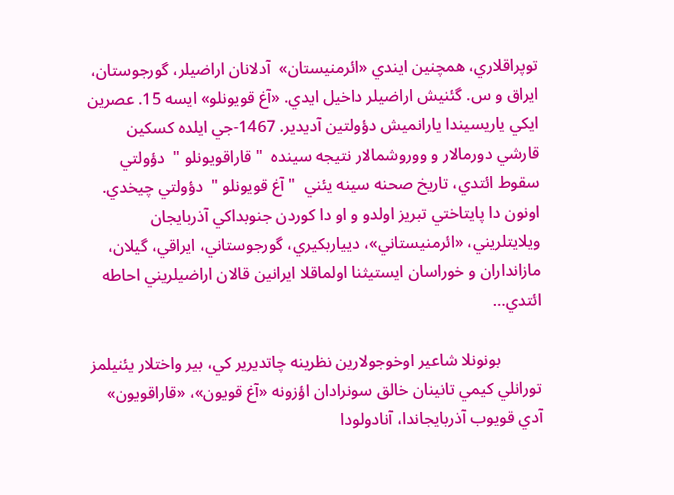توپراقلاري، همچنین ايندي «ائرمنيستان»  آدلانان اراضيلر، گورجوستان، ايراق و س. گئنيش اراضيلر داخيل ايدي. «آغ قويونلو» ايسه 15. عصرين ايکي ياريسيندا يارانميش دؤولتين آديدير. 1467-جي ايلده کسکين قارشي دورمالار و ووروشمالار نتيجه سينده  " قاراقويونلو "  دؤولتي سقوط ائتدي، تاريخ صحنه سينه يئني  " آغ قويونلو "  دؤولتي چيخدي. اونون دا پايتاختي تبريز اولدو و او دا کوردن جنوبداکي آذربايجان ويلايتلريني، «ائرمنيستاني»، ديياربکيري، گورجوستاني، ايراقي، گيلان، مازانداران و خوراسان ايستيثنا اولماقلا ايرانين قالان اراضيلريني احاطه ائتدي…

          بونونلا شاعير اوخوجولارين نظرينه چاتديرير کي، بير واختلار يئنيلمز تورانلي کيمي تانينان خالق سونرادان اؤزونه «آغ قويون»، «قاراقويون» آدي قويوب آذربايجاندا، آنادولودا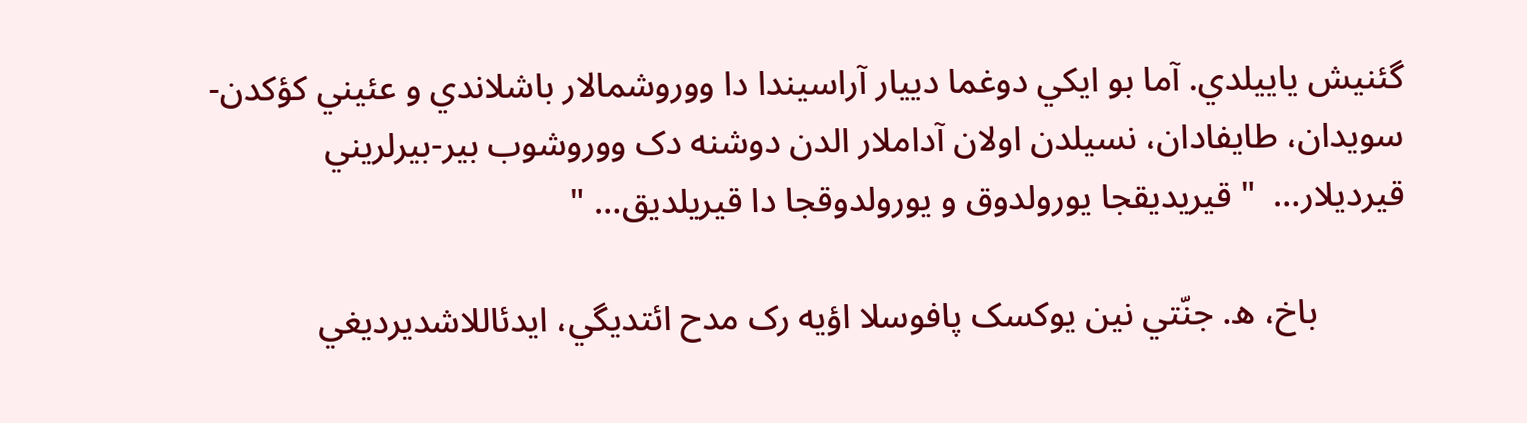گئنيش ياييلدي. آما بو ايکي دوغما دييار آراسيندا دا ووروشمالار باشلاندي و عئيني کؤکدن-سويدان، طايفادان، نسيلدن اولان آداملار الدن دوشنه دک ووروشوب بير-بيرلريني قيرديلار…  " قيريديقجا يورولدوق و يورولدوقجا دا قيريلديق… "

          باخ، ه. جنّتي نين يوکسک پافوسلا اؤيه رک مدح ائتديگي، ايدئاللاشديرديغي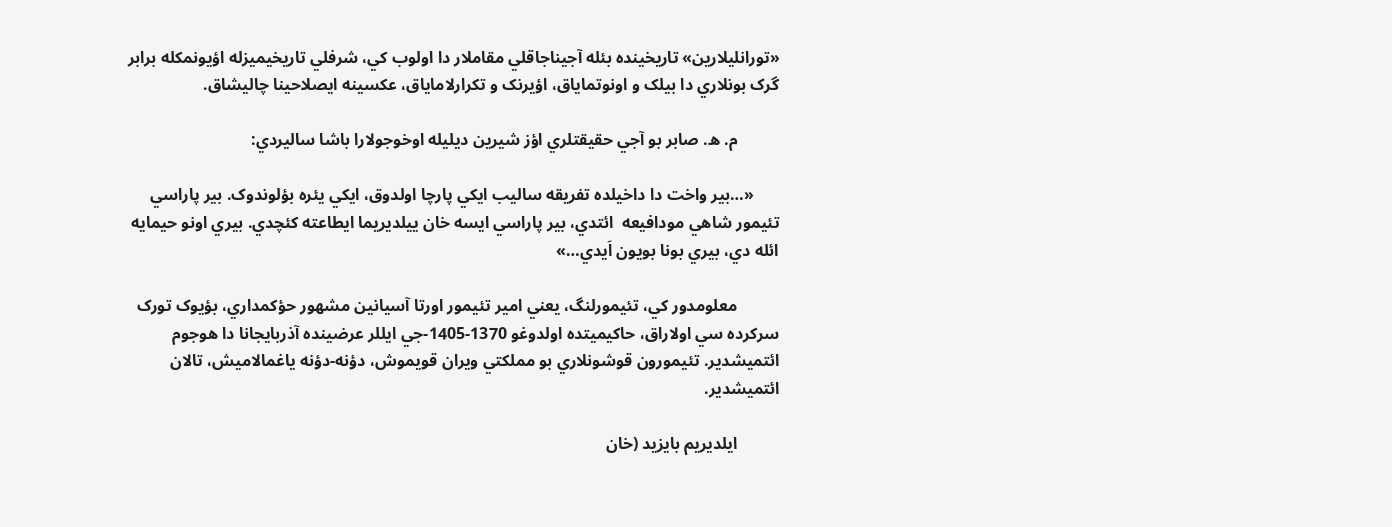«تورانليلارين» تاريخينده بئله آجيناجاقلي مقاملار دا اولوب کي، شرفلي تاريخيميزله اؤيونمکله برابر گرک بونلاري دا بيلک و اونوتماياق، اؤيرنک و تکرارلاماياق، عکسينه ايصلاحينا چاليشاق.

          م. ه. صابر بو آجي حقيقتلري اؤز شيرين ديليله اوخوجولارا باشا ساليردي:

      «…بير واخت دا داخيلده تفريقه ساليب ايکي پارچا اولدوق، ايکي يئره بؤلوندوک. بير پاراسي تئيمور شاهي مودافيعه  ائتدي، بير پاراسي ايسه خان ييلديريما ايطاعته کئچدي. بيري اونو حيمايه ائله دي، بيري بونا بويون اَيدي…»

          معلومدور کي، تئيمورلنگ، يعني امير تئيمور اورتا آسیانين مشهور حؤکمداري، بؤيوک تورک سرکرده سي اولاراق، حاکيميتده اولدوغو 1370-1405-جي ايللر عرضينده آذربايجانا دا هوجوم ائتميشدير. تئيمورون قوشونلاري بو مملکتي ويران قويموش، دؤنه-دؤنه ياغمالاميش، تالان ائتميشدير.

          ايلديريم بایزید (خان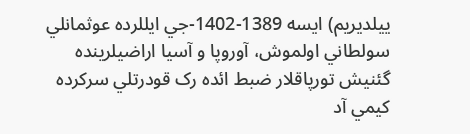ييلديريم) ايسه 1389-1402-جي ايللرده عوثمانلي سولطاني اولموش، آوروپا و آسیا اراضيلرينده گئنيش تورپاقلار ضبط ائده رک قودرتلي سرکرده کيمي آد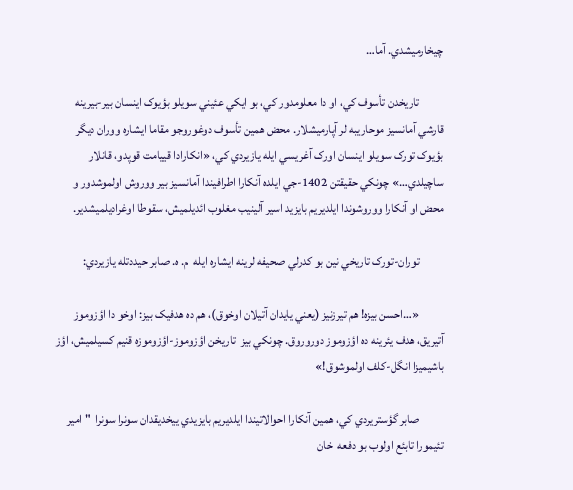چيخارميشدي. آما…

          تاريخدن تأسوف کي، او دا معلومدور کي، بو ايکي عئيني سويلو بؤيوک اينسان بير-بيرينه قارشي آمانسيز موحاريبه لر آپارميشلار. محض همين تأسوف دوغوروجو مقاما ايشاره ووران ديگر بؤيوک تورک سويلو اينسان اورک آغريسي ايله يازيردي کي، «انکارادا قييامت قوپدو، قانلار ساچيلدي…» چونکي حقيقتن 1402-جي ايلده آنکارا اطرافيندا آمانسيز بير ووروش اولموشدور و محض او آنکارا ووروشوندا ايلديريم بایزید اسير آلينيب مغلوب ائديلميش، سقوطا اوغراديلميشدير.

          توران-تورک تاريخي نين بو کدرلي صحيفه لرينه ايشاره ايله  م. ه. صابر حيددتله يازيردي:

          «…احسن بيزه! هم تيرزنيز (يعني يايدان آتيلان اوخوق)، هم ده هدفيک بيز: اوخو دا اؤزوموز آتيريق، هدف يئرينه ده اؤزوموز دوروروق. چونکي بيز  تاريخن اؤزوموز-اؤزوموزه قنيم کسيلميش، اؤز باشيميزا انگل-کلف اولموشوق!»

          صابر گؤستريردي کي، همين آنکارا احوالاتيندا ايلديريم بایزيدي ييخديقدان سونرا سونرا  " امير تئيمورا تابئع اولوب بو دفعه  خان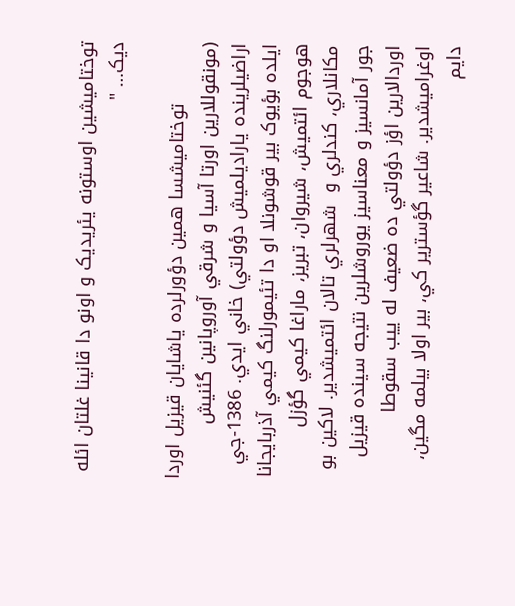توختاميشين اوستونه يئريديک و اونو دا قانينا غلتان ائله ديک… "

          توختاميشسا همين دؤورلرده ياشايان قيزيل اوردا (مونقوللارين اورتا آسیا و شرقي آوروپانين گئنيش اراضيلرينده ياراديلميش دؤولتي) خاني ايدي. 1386-جي ايلده بؤيوک بير قوشونلا او دا تئيمورلنگ کيمي آذربايجانا هوجوم ائتميش، شيروان، تبريز، ماراغا کيمي گؤزل مکانلاري، کندلري و  شهرلري تالان ائتميشدير. لاکين بو جور آمانسيز و معناسيز يوروشلرين نتيجه سينده قيزيل اوردالارين اؤز دؤولتي ده ضعيف له ييب سقوطا اوغراميشدير. شاعير گؤسترير کي، بير اولا بيلمه مگين، دايم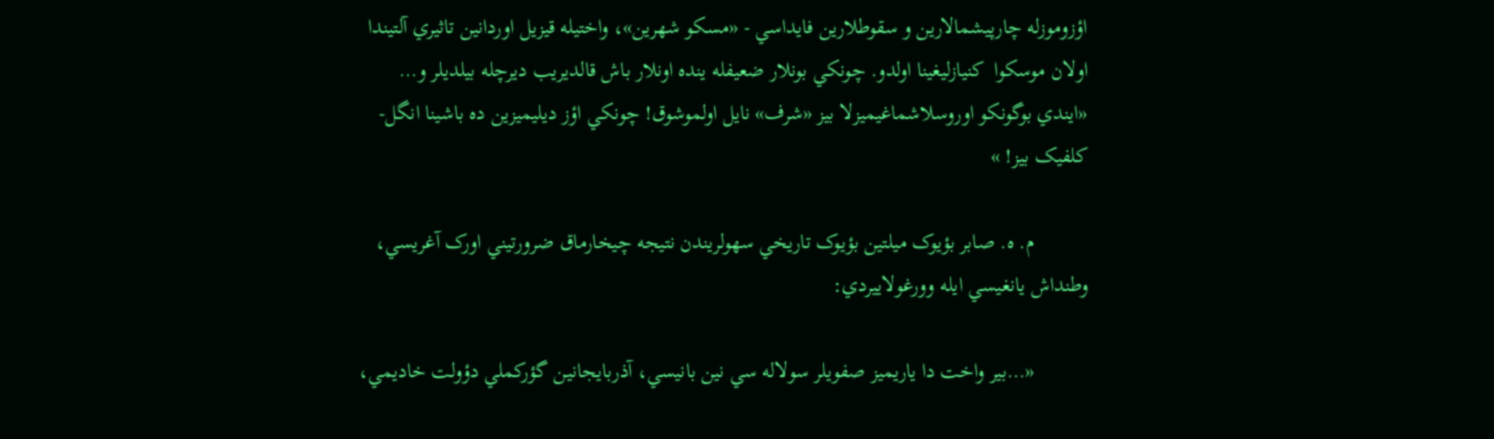اؤزوموزله چارپيشمالارين و سقوطلارين فايداسي - «مسکو شهرين»، واختيله قيزيل اوردانين تاثيري آلتيندا اولان موسکوا  کنيازليغينا اولدو. چونکي بونلار ضعيفله ينده اونلار باش قالديريب ديرچله بيلديلر و… «ايندي بوگونکو اوروسلاشماغيميزلا بيز «شرف» نايل اولموشوق! چونکي اؤز ديليميزين ده باشينا انگل-کلفيک بيز! »

          م. ه. صابر بؤيوک ميلتين بؤيوک تاريخي سهولريندن نتيجه چيخارماق ضرورتيني اورک آغريسي، وطنداش يانغيسي ايله وورغولاييردي:

          «…بير واخت دا ياريميز صفويلر سولاله سي نين بانيسي، آذربايجانين گؤرکملي دؤولت خاديمي،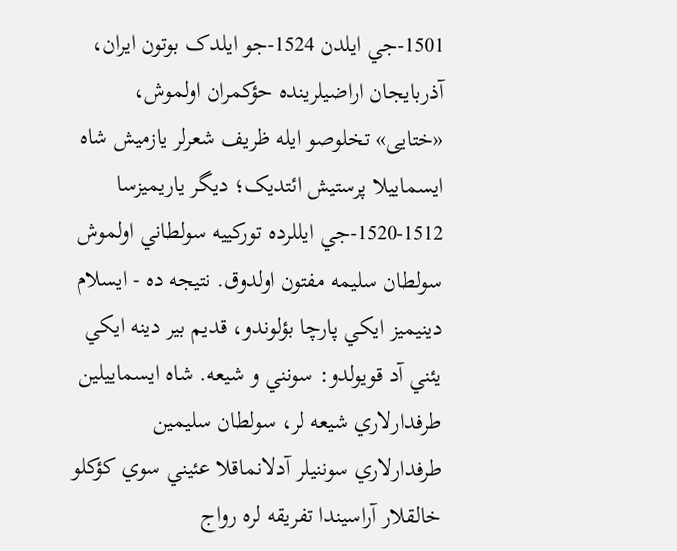1501-جي ايلدن 1524-جو ايلدک بوتون ايران، آذربايجان اراضيلرينده حؤکمران اولموش، «ختايی» تخلوصو ايله ظريف شعرلر يازميش شاه ايسماييلا پرستيش ائتديک؛ ديگر ياريميزسا 1512-1520-جي ايللرده تورکييه سولطاني اولموش سولطان سليمه مفتون اولدوق. نتيجه ده - ايسلام دينيميز ايکي پارچا بؤلوندو، قديم بير دينه ايکي يئني آد قويولدو: سونني و شيعه. شاه ايسماييلين طرفدارلاري شيعه لر، سولطان سليمين طرفدارلاري سوننيلر آدلانماقلا عئيني سوي کؤکلو خالقلار آراسيندا تفريقه لره رواج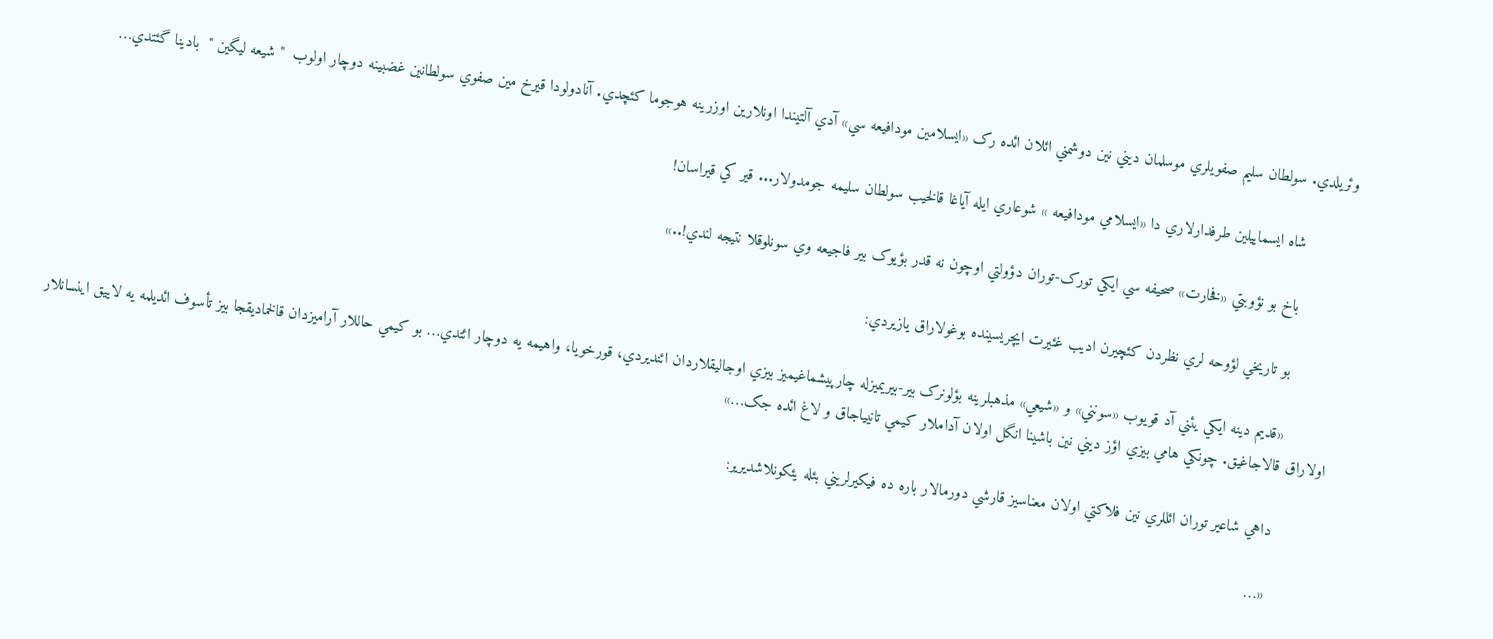وئريلدي. سولطان سليم صفويلري موسلمان ديني نين دوشمني ائلان ائده رک «ايسلامين مودافيعه سي» آدي آلتيندا اونلارين اوزرينه هوجوما کئچدي. آنادولودا قيرخ مين صفوي سولطانين غضبينه دوچار اولوب  " شيعه ليگين "  بادينا گئتدي…

          شاه ايسماييلين طرفدارلاري دا «ايسلامي مودافيعه » شوعاري ايله آياغا قالخيب سولطان سليمه جومدولار... قير کي قيراسان!

          باخ بو نؤوبتي «فخارت» صحيفه سي ايکي تورک-توران دؤولتي اوچون نه قدر بؤيوک بير فاجيعه وي سونلوقلا نتيجه لندي!..»

          بو تاريخي لؤوحه لري نظردن کئچيرن اديب غئيرت ايچريسينده بوغولاراق يازيردي:

          «قديم دينه ايکي يئني آد قويوب «سونني» و «شیعي» مذهبلرينه بؤلونرک بير-بيريميزله چارپيشماغيميز بيزي اوجاليقلاردان ائنديردي، قورخويا، واهيمه يه دوچار ائتدي… بو کيمي حاللار آراميزدان قالخماديقجا بيز تأسوف ائديلمه يه لاييق اينسانلار اولاراق قالاجاغيق. چونکي هامي بيزي اؤز ديني نين باشينا انگل اولان آداملار کيمي تانيياجاق و لاغ ائده جک…»

          داهي شاعير توران ائللري نين فلاکتي اولان معناسيز قارشي دورمالار باره ده فيکيرلريني بئله يئکونلاشديرير:

          «…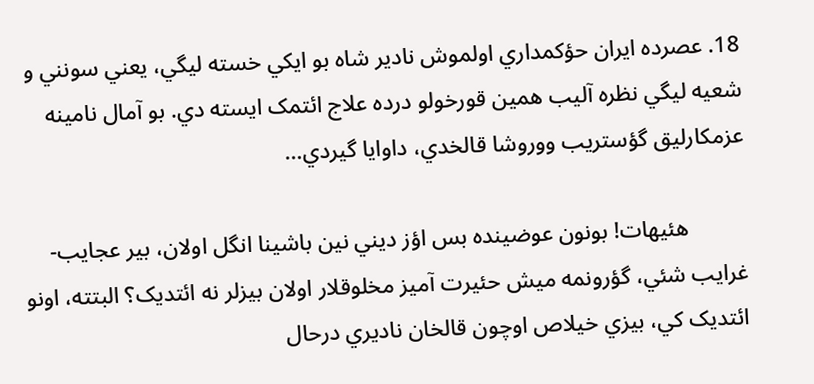18. عصرده ايران حؤکمداري اولموش نادير شاه بو ايکي خسته ليگي، يعني سونني و شعيه ليگي نظره آليب همين قورخولو درده علاج ائتمک ايسته دي. بو آمال نامينه عزمکارليق گؤستريب ووروشا قالخدي، داوايا گيردي…

          هئيهات! بونون عوضينده بس اؤز ديني نين باشينا انگل اولان، بير عجايب-غرايب شئي، گؤرونمه ميش حئيرت آميز مخلوقلار اولان بيزلر نه ائتديک؟ البتته، اونو ائتديک کي، بيزي خيلاص اوچون قالخان ناديري درحال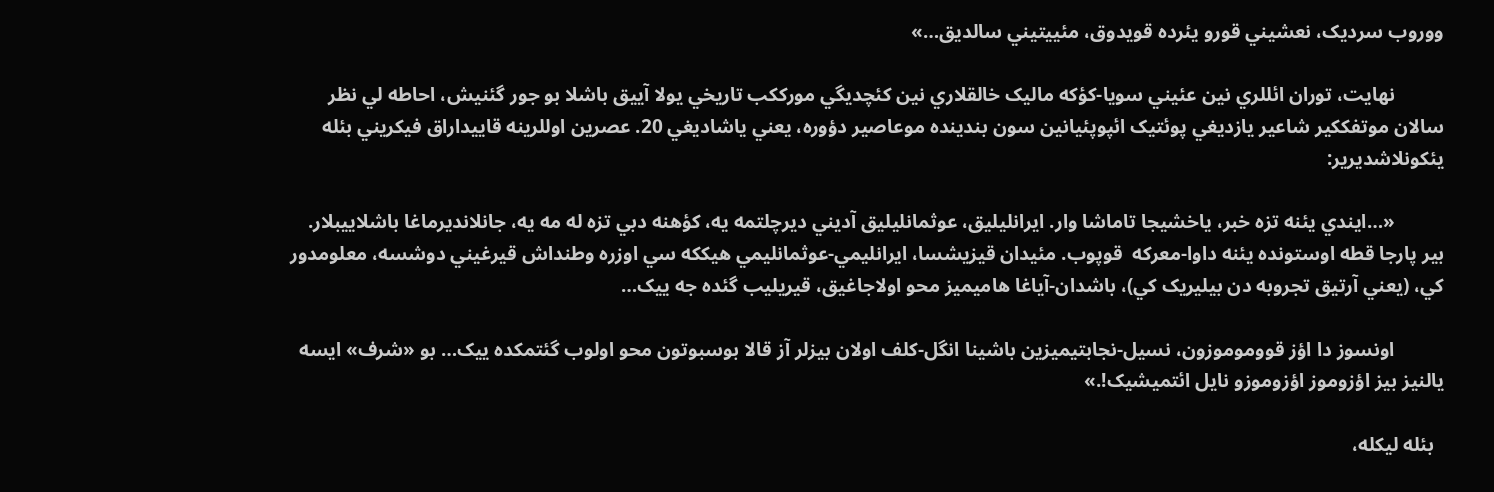ووروب سرديک، نعشيني قورو يئرده قويدوق، مئييتيني سالديق…»

          نهايت، توران ائللري نين عئيني سويا-کؤکه ماليک خالقلاري نين کئچديگي مورککب تاريخي يولا آييق باشلا بو جور گئنيش، احاطه لي نظر سالان موتفککير شاعير يازديغي پوئتيک ائپوپئيانين سون بندينده موعاصير دؤوره، يعني ياشاديغي 20. عصرين اوللرينه قاييداراق فيکريني بئله يئکونلاشديرير:

          «…ايندي يئنه تزه خبر، ياخشيجا تاماشا وار. ايرانليليق، عوثمانليليق آديني ديرچلتمه يه، کؤهنه دبي تزه له مه يه، جانلانديرماغا باشلاييبلار. بير پارجا قطه اوستونده يئنه داوا-معرکه  قوپوب. مئيدان قيزيشسا، ايرانليمي-عوثمانليمي هيککه سي اوزره وطنداش قيرغيني دوشسه، معلومدور کي، (يعني آرتيق تجروبه دن بيليريک کي)، باشدان-آياغا هاميميز محو اولاجاغيق، قيريليب گئده جه یيک…

          اونسوز دا اؤز قووموموزون، نسيل-نجابتيميزين باشينا انگل-کلف اولان بيزلر آز قالا بوسبوتون محو اولوب گئتمکده یيک… بو «شرف» ايسه يالنيز بيز اؤزوموز اؤزوموزو نايل ائتميشيک!.»

  بئله ليکله،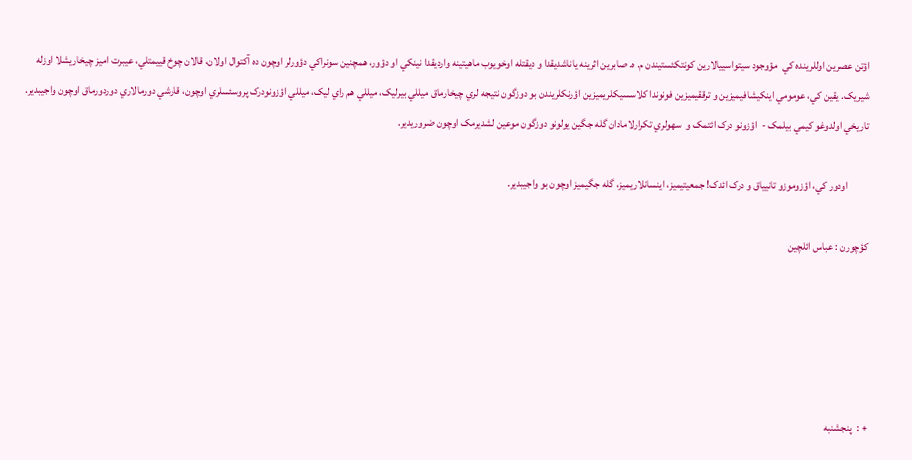اؤتن عصرين اوللرينده کي  مؤوجود سيتواسييالارين کونتکئستيندن م. ه. صابرين اثرينه ياناشديقدا و ديقتله اوخويوب ماهيتينه وارديقدا نينکي او دؤور، همچنین سونراکي دؤورلر اوچون ده آکتوال اولان، قالان چوخ قييمتلي، عيبرت اميز چيخاريشلا اوزله شیريک. يقين کي، عومومي اينکيشافيميزين و ترققيميزين فونوندا کلاسسيکلريميزين اؤرنکلريندن بو دوزگون نتيجه لري چيخارماق ميللي بيرليک، ميللي هم راي ليک، ميللي اؤزونودرک پروسئسلري اوچون، قارشي دورمالاري دوردورماق اوچون واجيبدير.         تاريخي اولدوغو کيمي بيلمک -  اؤزونو درک ائتمک و  سهولري تکرارلامادان گله جگين يولونو دوزگون موعين لشديرمک اوچون ضروريدير.

          اودور کي، اؤزوموزو تانيياق و درک ائدک! جمعيتيميز، اينسانلاريميز، گله جگيميز اوچون بو واجيبدير.

کؤچورن : عباس ائلچین





+ :  پنجشنبه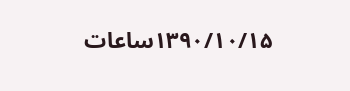۱۳۹۰/۱۰/۱۵ساعات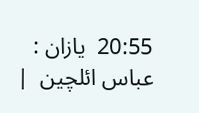20:55  يازان :   عباس ائلچین  |